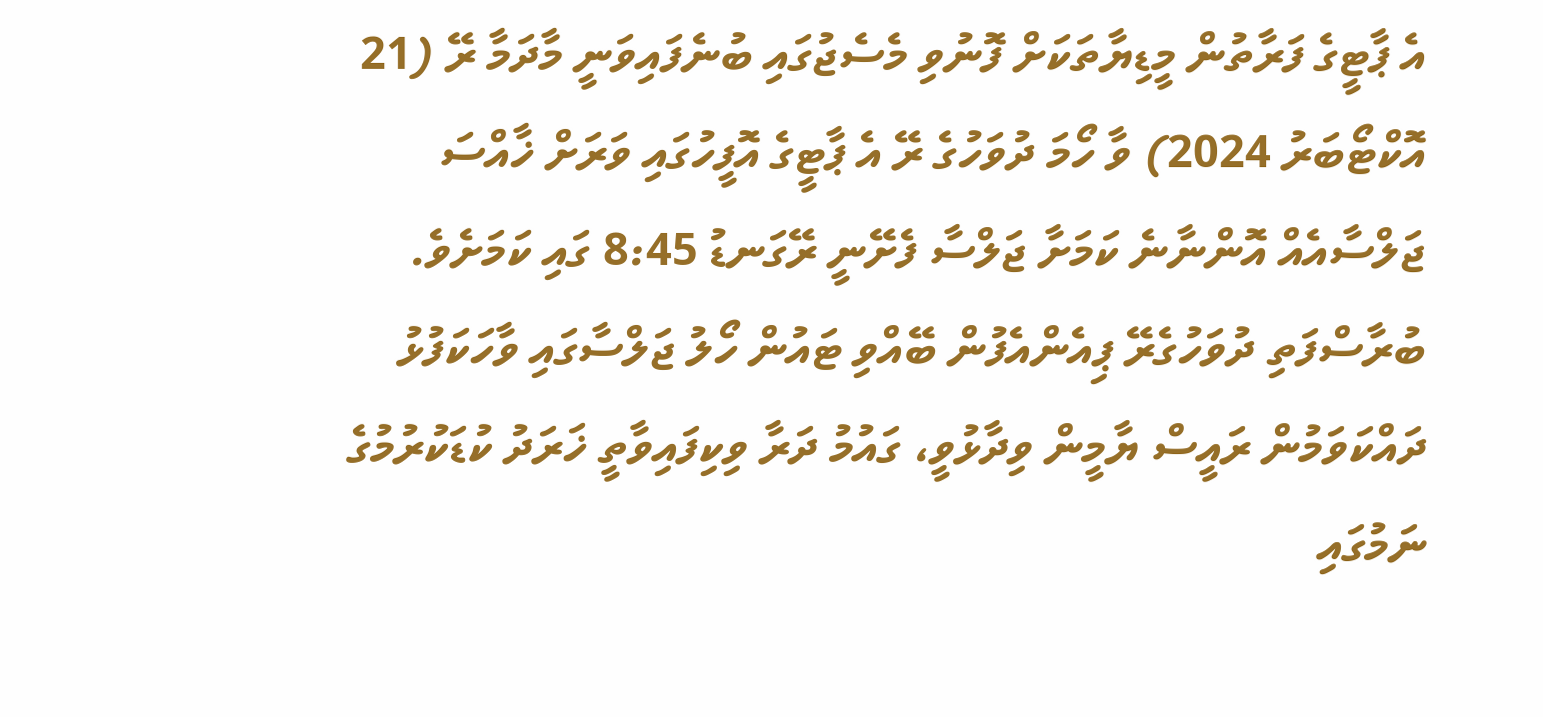އެ ޕާޓީގެ ފަރާތުން މީޑިޔާތަކަށް ފޮނުވި މެސެޖުގައި ބުނެފައިވަނީ މާދަމާ ރޭ (21 އޮކްޓޯބަރު 2024) ވާ ހޯމަ ދުވަހުގެ ރޭ އެ ޕާޓީގެ އޮފީހުގައި ވަރަށް ޚާއްސަ ޖަލްސާއެއް އޮންނާނެ ކަމަށާ ޖަލްސާ ފެށޭނީ ރޭގަނޑު 8:45 ގައި ކަމަށެވެ.
ބުރާސްފަތި ދުވަހުގެރޭ ޕިއެންއެފުން ބޭއްވި ޓައުން ހޯލު ޖަލްސާގައި ވާހަކަފުޅު ދައްކަވަމުން ރައީސް ޔާމީން ވިދާޅުވީ، ގައުމު ދަރާ ވިކިފައިވާތީ ޚަރަދު ކުޑަކުރުމުގެ ނަމުގައި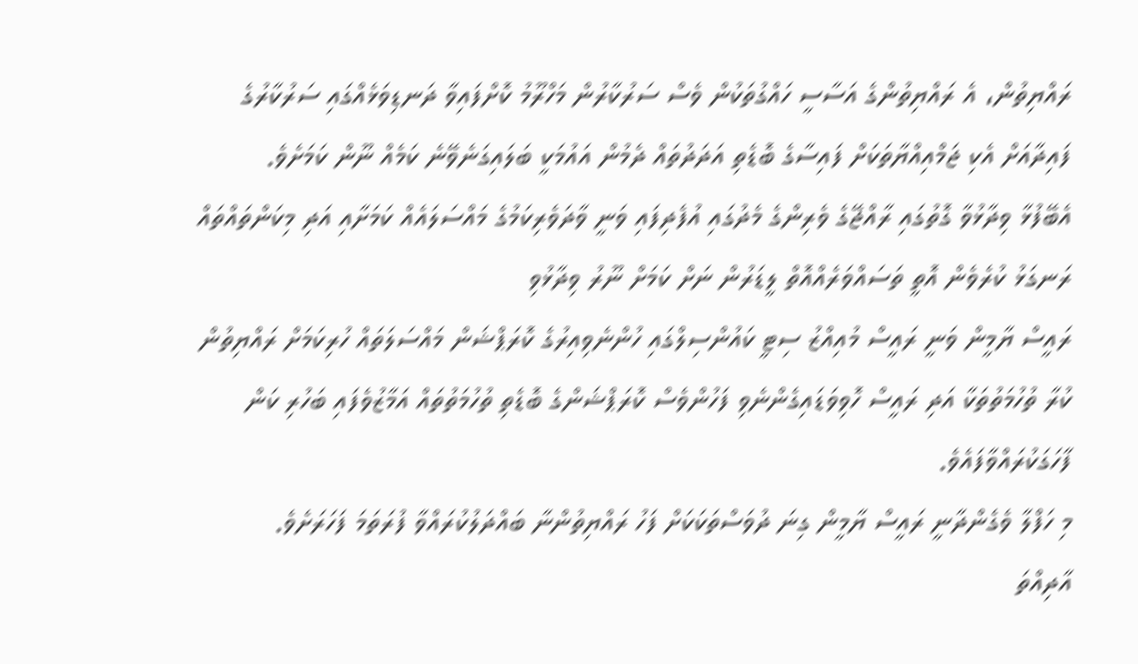ރައްޔިތުން، އެ ރައްޔިތުންގެ އަސާސީ ހައްގުތަކުން ވެސް ސަރުކާރުން މަހްރޫމު ކޮށްފައިވާ ދަނޑިވަޅެއްގައި ސަރުކާރުގެ ފައިދާއަށް އެކި ޖަމްއިއްޔާތަކަށް ފައިސާގެ ބޮޑެތި އަދަދުތައް ދެމުން އައުމަކީ ބަލައިގަނެވޭނެ ކަމެއް ނޫން ކަމަށެވެ.
އެބޭފުޅާ ވިދާޅުވާ ގޮތުގައި ރާއްޖޭގެ ވެރިންގެ މެދުގައި އުފެދިފައި ވަނީ ވާދަވެރިކަމުގެ މައްސަލައެއް ކަމަށާއި އަދި މިކަންތައްތައް ރަނގަޅު ކުރެވެން އޮތީ ތަސައްވަރެއްއޮތް ލީޑަރުން ނަށް ކަމަށް ނޫރު ވިދާޅުވި
ރައީސް ޔާމީން ވަނީ ރައީސް މުއިއްޒު ސިޓީ ކައުންސިލްގައި ހުންނެވިއިރުގެ ކޮރަޕްޝަން މައްސަލަތައް ހުރިކަމަށް ރައްޔިތުން ކުރާ ތުހުމަތުތަކާ އަދި ރައީސް ހޮވިވަޑައިގެންނެވި ފަހުންވެސް ކޮރަޕްޝަންގެ ބޮޑެތި ތުހުމަތުތައް އަމާޒުވެފައި ބަހުރި ކަން ފާހަގަކުރައްވާފައެވެ.
މި ހަފްލާ ވެގެންދާނީ ރައީސް ޔާމީން ގިނަ ދުވަސްތަކަކަށް ފަހު ރައްޔިތުންނާ ބައްދަލުކުރައްވާ ފުރަތަމަ ފަހަރަށެވެ.
އާދިއްތަ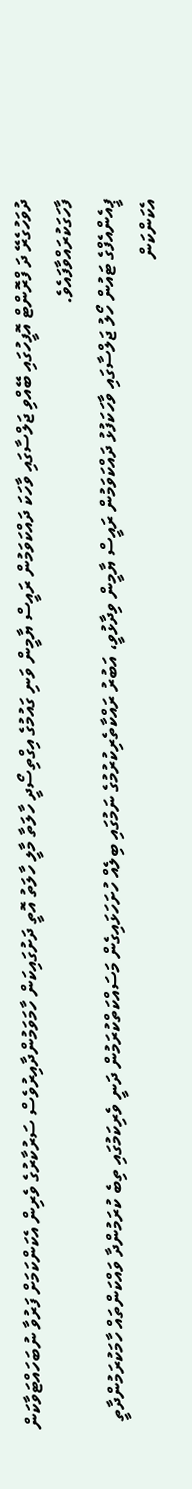ދުވަހުގެރޭ ދަ ފްރޮންޓް އޮފީހުގައި ބޭއްވި ޖަލްސާގައި ވާހަކަ ދައްކަވަމުން ރައީސް ޔާމީން ވަނި ގައުމުގެ އިގްތިސޯދީ ހާލަތާ މާލީ ހާލަތު އޮތީ ދަށުގައިކަން ހާމަވަމުންދާއިރުވެސް ސަރުކާރުގެ ވެރިން އެކަންކަމަށް ފަރުވާ ނުބަހައްޓަވާކަން ފާހަގަކުރައްވާފައެވެ.
ޕީއެންއެފްގެ ޓައުން ހޯލު ޖަލްސާގައި ވާހަކަފުޅު ދައްކަވަމުން ރައީސް ޔާމީން ވިދާޅުވީ، އަބުރު ރައްކާތެރިކުރުމުގެ ނަމުގައި ބިލެއް ހުށަހަޅައިގެން މަސައްކަތްކުރަމުން ދަނީ ވެރިކަމުގައި ތިބެ ކުރަމުންދާ ވައްކަންތައް ހާމަކުރަމުންދާތީ އެކަންކަން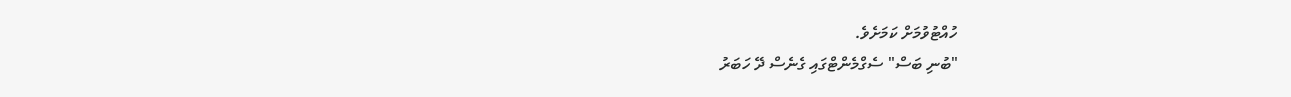ހުއްޓުވުމަށް ކަމަށެވެ.
"ބުނި ބަސް" ސެގްމެންޓްގައި ގެނެސް ދޭ ހަބަރު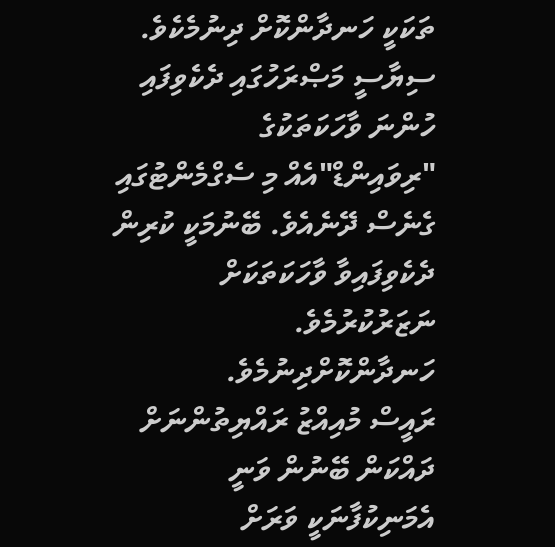ތަކަކީ ހަނދާންކޮށް ދިނުމެކެވެ. ސިޔާސީ މަޞްރަހުގައި ދެކެވިފައި ހުންނަ ވާހަކަތަކުގެ "ރިވައިންޑް"އެއް މި ސެގްމެންޓުގައި ގެނެސް ދޭނެއެވެ. ބޭނުމަކީ ކުރިން ދެކެވިފައިވާ ވާހަކަތަކަށް ނަޒަރުކުރުމެވެ. ހަނދާންކޮށްދިނުމެވެ.
ރައީސް މުއިއްޒު ރައްޔިތުންނަށް ދައްކަން ބޭނުން ވަނީ އެމަނިކުފާނަކީ ވަރަށް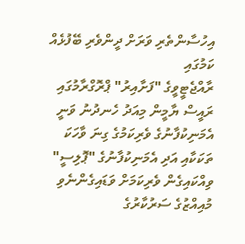އިހުސާންތެރި ވަރަށް ދީންވެރި ބޭފުޅެއް ކަމުގައި
ރާއްޖެޓީވީގެ "ފަށާއިރު" ޕްރޮގްރާމުގައި ރައީސް ޔާމީން މިއަދު ހެނދުނު ވަނީ އެމަނިކުފާނުގެ ވެރިކަމުގެ ގިނަ ވާހަކަ ތަކަކާއި އަދި އެމަނިކުފާނުގެ "ޕޮލިސީ" ވިއްކައިގެން ވެރިކަމަށް ވަޑައިގެންނެވި މުއިއްޒުގެ ސަރުކާރުގެ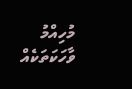މުހިއްމު ވާހަކަތަކެއް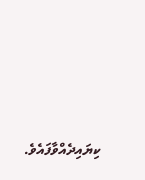ކިޔައިދެއްވާފައެވެ.